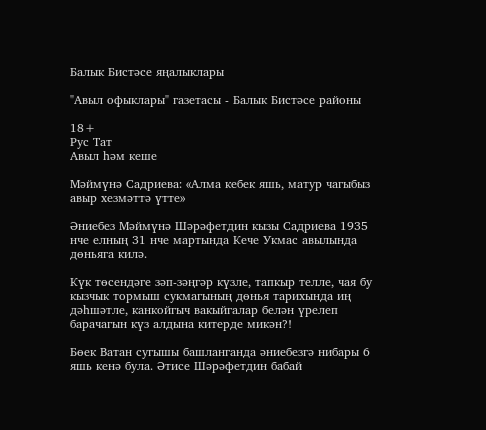Балык Бистәсе яңалыклары

"Авыл офыклары" газетасы - Балык Бистәсе районы

18+
Рус Тат
Авыл һәм кеше

Мәймүнә Садриева: «Алма кебек яшь, матур чагыбыз авыр хезмәттә үтте»

Әниебез Мәймүнә Шәрәфетдин кызы Садриева 1935 нче елның 31 нче мартында Кече Укмас авылында дөньяга килә.

Күк төсендәге зәп-зәңгәр күзле, тапкыр телле, чая бу кызчык тормыш сукмагының дөнья тарихында иң дәһшәтле, канкойгыч вакыйгалар белән үрелеп барачагын күз алдына китерде микән?!

Бөек Ватан сугышы башланганда әниебезгә нибары 6 яшь кенә була. Әтисе Шәрәфетдин бабай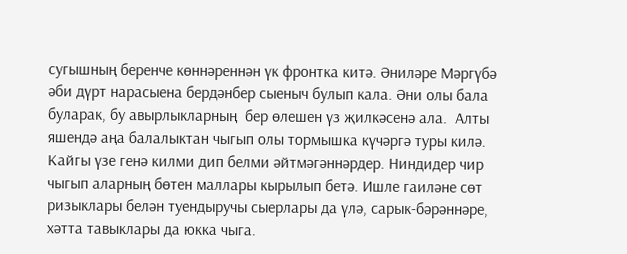сугышның беренче көннәреннән үк фронтка китә. Әниләре Мәргүбә әби дүрт нарасыена бердәнбер сыеныч булып кала. Әни олы бала буларак, бу авырлыкларның  бер өлешен үз җилкәсенә ала.  Алты яшендә аңа балалыктан чыгып олы тормышка күчәргә туры килә. Кайгы үзе генә килми дип белми әйтмәгәннәрдер. Ниндидер чир чыгып аларның бөтен маллары кырылып бетә. Ишле гаиләне сөт ризыклары белән туендыручы сыерлары да үлә, сарык-бәрәннәре, хәтта тавыклары да юкка чыга.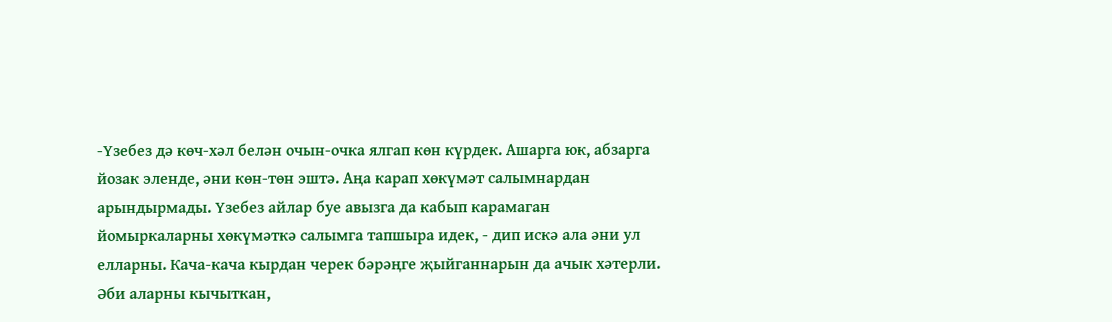-Үзебез дә көч-хәл белән очын-очка ялгап көн күрдек. Ашарга юк, абзарга йозак эленде, әни көн-төн эштә. Аңа карап хөкүмәт салымнардан арындырмады. Үзебез айлар буе авызга да кабып карамаган йомыркаларны хөкүмәткә салымга тапшыра идек, - дип искә ала әни ул елларны. Кача-кача кырдан черек бәрәңге җыйганнарын да ачык хәтерли. Әби аларны кычыткан,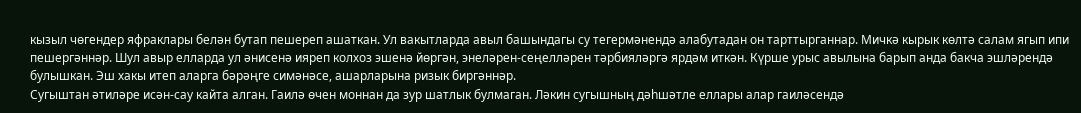кызыл чөгендер яфраклары белән бутап пешереп ашаткан. Ул вакытларда авыл башындагы су тегермәнендә алабутадан он тарттырганнар. Мичкә кырык көлтә салам ягып ипи пешергәннәр. Шул авыр елларда ул әнисенә ияреп колхоз эшенә йөргән, энеләрен-сеңелләрен тәрбияләргә ярдәм иткән. Күрше урыс авылына барып анда бакча эшләрендә булышкан. Эш хакы итеп аларга бәрәңге симәнәсе, ашарларына ризык биргәннәр.
Сугыштан әтиләре исән-сау кайта алган. Гаилә өчен моннан да зур шатлык булмаган. Ләкин сугышның дәһшәтле еллары алар гаиләсендә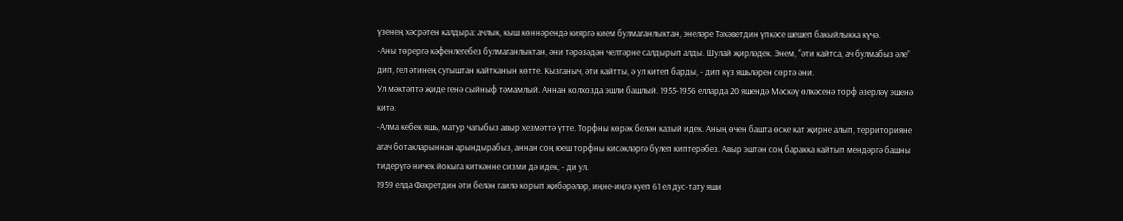үзенең хәсрәтен калдыра: ачлык, кыш көннәрендә кияргә кием булмаганлыктан, энеләре Тәхәветдин үпкәсе шешеп бакыйлыкка күчә.
-Аны төрергә кәфенлегебез булмаганлыктан, әни тәрәзәдән челтәрне салдырып алды. Шулай җирләдек. Энем, “әти кайтса, ач булмабыз әле” дип, гел әтинең сугыштан кайтканын көтте. Кызганыч, әти кайтты, ә ул китеп барды, - дип күз яшьләрен сөртә әни.
Ул мәктәптә җиде генә сыйныф тәмамлый. Аннан колхозда эшли башлый. 1955-1956 елларда 20 яшендә Мәскәү өлкәсенә торф әзерләү эшенә китә.
-Алма кебек яшь, матур чагыбыз авыр хезмәттә үтте. Торфны көрәк белән казый идек. Аның өчен башта өске кат җирне алып, территорияне агач ботакларыннан арындырабыз, аннан соң юеш торфны кисәкләргә бүлеп киптерәбез. Авыр эштән соң баракка кайтып мендәргә башны тидерүгә ничек йокыга киткәнне сизми дә идек, - ди ул.
1959 елда Фәхретдин әти белән гаилә корып җибәрәләр, иңне-иңгә куеп 61 ел дус-тату яши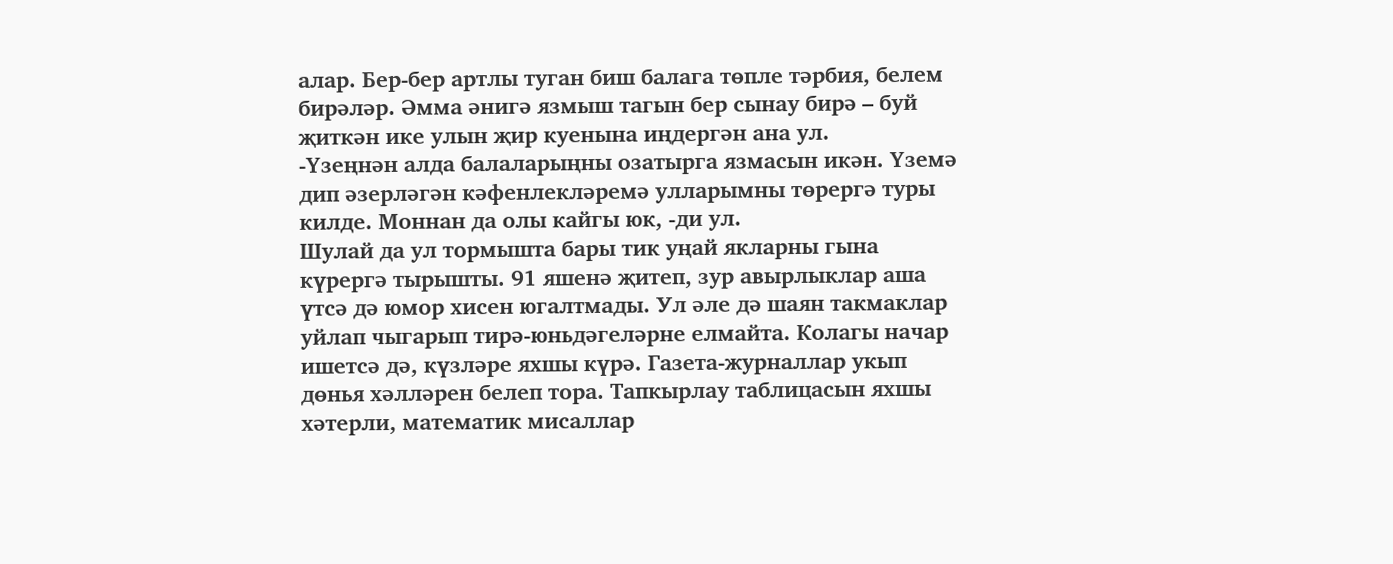алар. Бер-бер артлы туган биш балага төпле тәрбия, белем бирәләр. Әмма әнигә язмыш тагын бер сынау бирә – буй җиткән ике улын җир куенына иңдергән ана ул.
-Үзеңнән алда балаларыңны озатырга язмасын икән. Үземә дип әзерләгән кәфенлекләремә улларымны төрергә туры килде. Моннан да олы кайгы юк, -ди ул.
Шулай да ул тормышта бары тик уңай якларны гына күрергә тырышты. 91 яшенә җитеп, зур авырлыклар аша үтсә дә юмор хисен югалтмады. Ул әле дә шаян такмаклар уйлап чыгарып тирә-юньдәгеләрне елмайта. Колагы начар ишетсә дә, күзләре яхшы күрә. Газета-журналлар укып дөнья хәлләрен белеп тора. Тапкырлау таблицасын яхшы хәтерли, математик мисаллар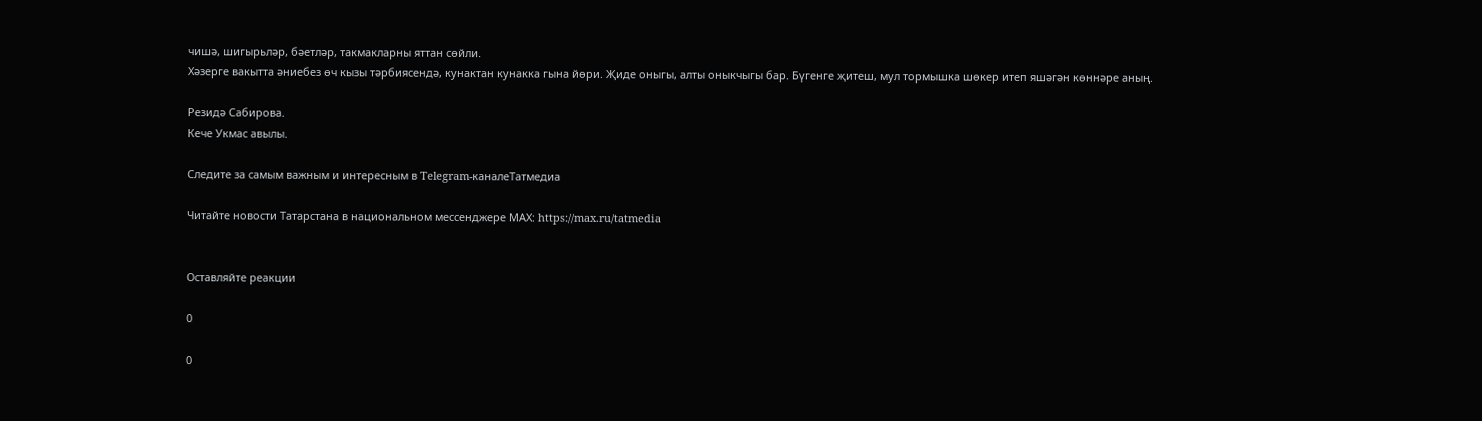чишә, шигырьләр, бәетләр, такмакларны яттан сөйли.
Хәзерге вакытта әниебез өч кызы тәрбиясендә, кунактан кунакка гына йөри. Җиде оныгы, алты оныкчыгы бар. Бүгенге җитеш, мул тормышка шөкер итеп яшәгән көннәре аның.

Резидә Сабирова.
Кече Укмас авылы.

Следите за самым важным и интересным в Telegram-каналеТатмедиа

Читайте новости Татарстана в национальном мессенджере MАХ: https://max.ru/tatmedia


Оставляйте реакции

0

0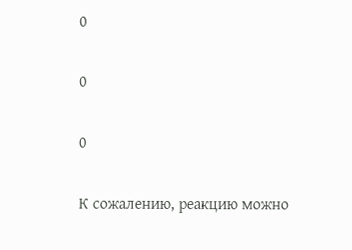0

0

0

К сожалению, реакцию можно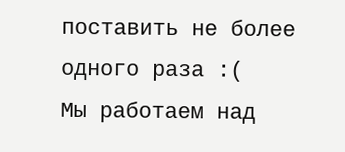поставить не более одного раза :(
Мы работаем над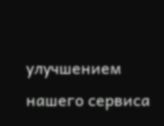улучшением нашего сервиса